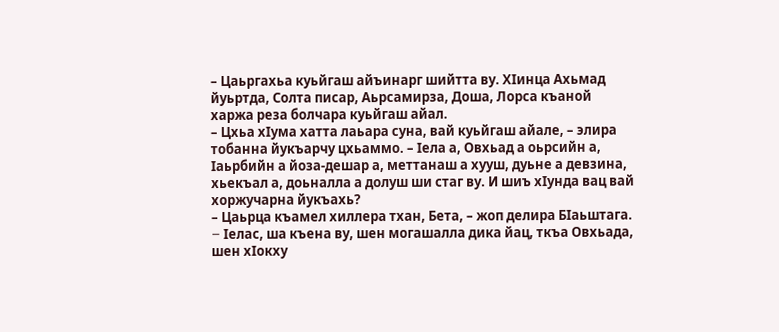– Цаьргахьа куьйгаш айъинарг шийтта ву. ХIинца Ахьмад йуьртда, Солта писар, Аьрсамирза, Доша, Лорса къаной харжа реза болчара куьйгаш айал.
– Цхьа хIyмa хатта лаьара суна, вай куьйгаш айале, – элира тобанна йукъарчу цхьаммо. – Iела а, Овхьад а оьрсийн а, Iаьрбийн а йоза-дешар а, меттанаш а хууш, дуьне а девзина, хьекъал а, доьналла а долуш ши стаг ву. И шиъ хIунда вац вай хоржучарна йукъахь?
– Цаьрца къамел хиллера тхан, Бета, – жоп делира БIаьштага. – Iелас, ша къена ву, шен могашалла дика йац, ткъа Овхьада, шен хIокху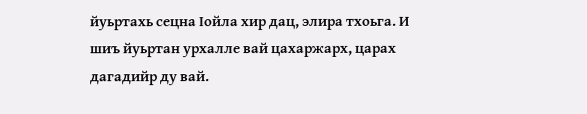йуьртахь сецна Iойла хир дац, элира тхоьга. И шиъ йуьртан урхалле вай цахаржарх, царах дагадийр ду вай.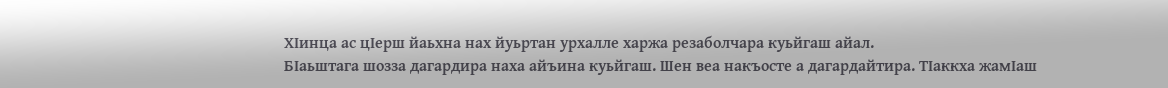ХIинца ас цIерш йаьхна нах йуьртан урхалле харжа резаболчара куьйгаш айал.
БIаьштага шозза дагардира наха айъина куьйгаш. Шен веа накъосте а дагардайтира. ТIаккха жамIаш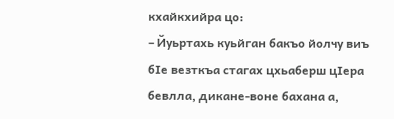кхайкхийра цо:
– Йуьртахь куьйган бакъо йолчу виъ бIе везткъа стагах цхьаберш цIера бевлла, дикане-воне бахана а,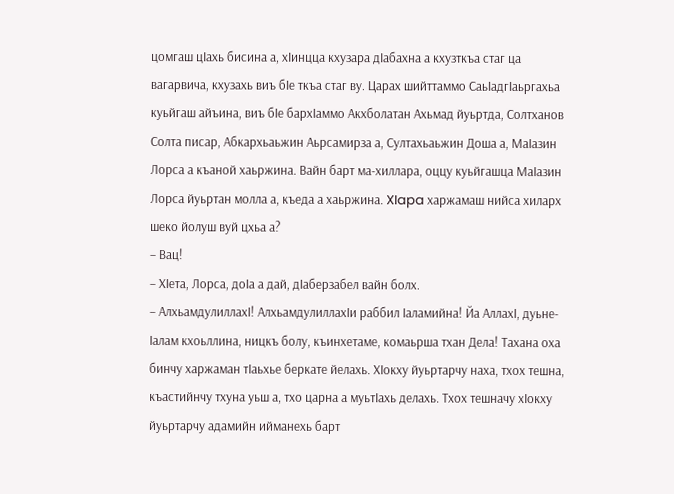цомгаш цIахь бисина а, хIинцца кхузара дIабахна а кхузткъа стаг ца вагарвича, кхузахь виъ бIе ткъа стаг ву. Царах шийттаммо СаьIадгIаьргахьа куьйгаш айъина, виъ бIе бархIаммо Акхболатан Ахьмад йуьртда, Солтханов Солта писар, Абкархьаьжин Аьрсамирза а, Султахьаьжин Доша а, МаIазин Лорса а къаной хаьржина. Вайн барт ма-хиллара, оццу куьйгашца МаIазин Лорса йуьртан молла а, къеда а хаьржина. XIapa харжамаш нийса хиларх шеко йолуш вуй цхьа а?
– Вац!
– ХIета, Лорса, доIа а дай, дIаберзабел вайн болх.
– АлхьамдулиллахI! АлхьамдулиллахIи раббил Iаламийна! Йа АллахI, дуьне-Iалам кхоьллина, ницкъ болу, къинхетаме, комаьрша тхан Дела! Тахана оха бинчу харжаман тIаьхье беркате йелахь. ХIокху йуьртарчу наха, тхох тешна, къастийнчу тхуна уьш а, тхо царна а муьтIахь делахь. Тхох тешначу хIокху йуьртарчу адамийн ийманехь барт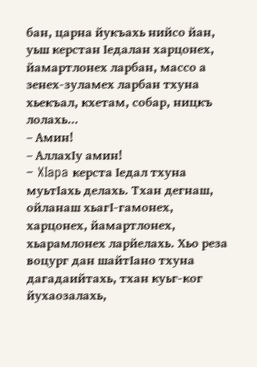бан, царна йукъахь нийсо йан, уьш керстан Iедалан харцонех, йамартлонех ларбан, массо а зенех-зуламех ларбан тхуна хьекъал, кхетам, собар, ницкъ лолахь…
– Амин!
– АллахIу амин!
– XIapa керста Iедал тхуна муьтIахь делахь. Тхан дегнаш, ойланаш хьагI-гамонех, харцонех, йамартлонех, хьарамлонех ларйелахь. Хьо реза воцург дан шайтIано тхуна дагадаийтахь, тхан куьг-ког йухаозалахь,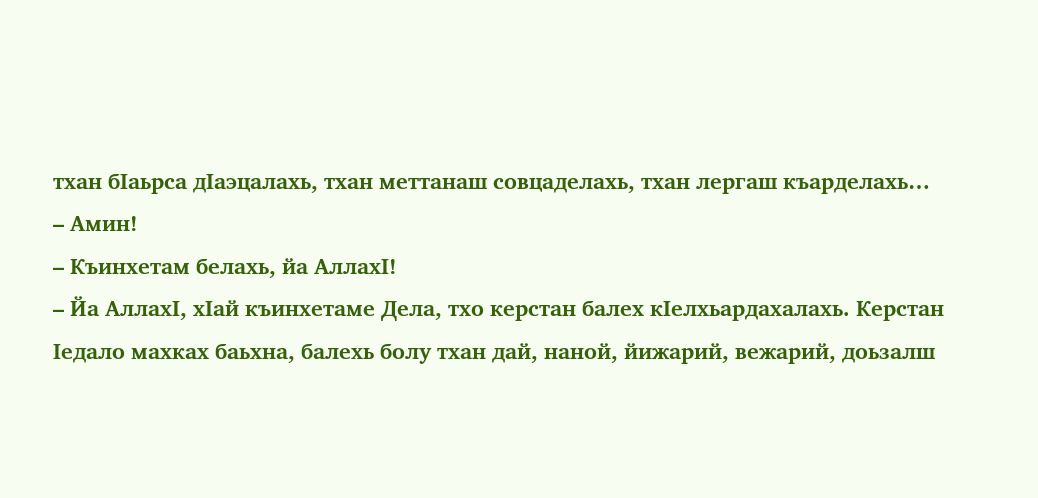тхан бIаьрса дIаэцалахь, тхан меттанаш совцаделахь, тхан лергаш къарделахь…
– Амин!
– Къинхетам белахь, йа АллахI!
– Йа АллахI, хIай къинхетаме Дела, тхо керстан балех кIелхьардахалахь. Керстан Iедало махках баьхна, балехь болу тхан дай, наной, йижарий, вежарий, доьзалш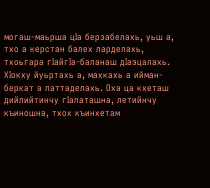могаш-маьрша цIа берзабелахь, уьш а, тхо а керстан балех ларделахь, тхоьгара гIaйгIa-баланаш дIаэцалахь. ХIокху йуьртахь а, махкахь а ийман-беркат а латтаделахь. Оха ца кхеташ дийлийтинчу гIалаташна, летийнчу къиношна, тхох къинхетам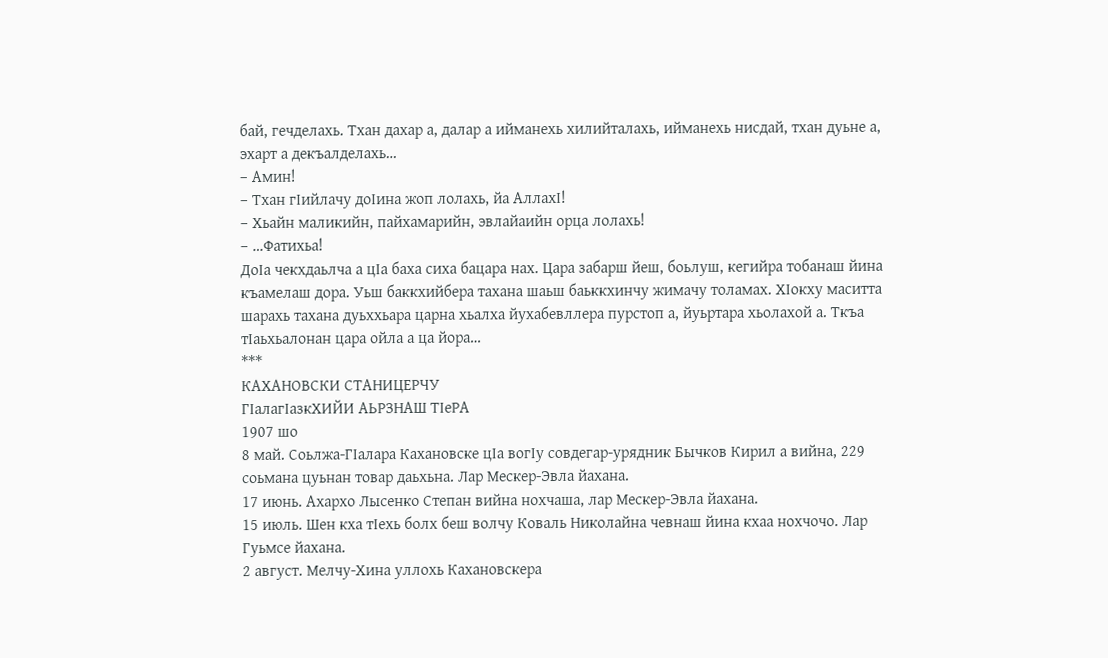бай, гечделахь. Тхан дахар а, далар а ийманехь хилийталахь, ийманехь нисдай, тхан дуьне а, эхарт а декъалделахь…
– Амин!
– Тхан гIийлачу доIина жоп лолахь, йа АллахI!
– Хьайн маликийн, пайхамарийн, эвлайаийн орца лолахь!
– …Фатихьа!
ДоIа чекхдаьлча а цIа баха сиха бацара нах. Цара забарш йеш, боьлуш, кегийра тобанаш йина къамелаш дора. Уьш баккхийбера тахана шаьш баьккхинчу жимачу толамах. ХIокху маситта шарахь тахана дуьххьара царна хьалха йухабевллера пурстоп а, йуьртара хьолахой а. Ткъа тIаьхьалонан цара ойла а ца йора…
***
КАХАНОВСКИ СТАНИЦЕРЧУ
ГIалагIазкХИЙИ АЬРЗНАШ ТIеРА
1907 шо
8 май. Соьлжа-ГIалара Кахановске цIа вогIу совдегар-урядник Бычков Кирил а вийна, 229 соьмана цуьнан товар даьхьна. Лар Мескер-Эвла йахана.
17 июнь. Ахархо Лысенко Степан вийна нохчаша, лар Мескер-Эвла йахана.
15 июль. Шен кха тIехь болх беш волчу Коваль Николайна чевнаш йина кхаа нохчочо. Лар Гуьмсе йахана.
2 август. Мелчу-Хина уллохь Кахановскера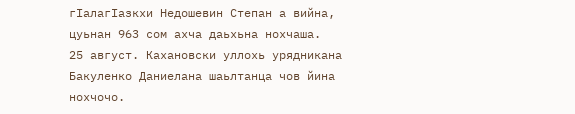гIалагIазкхи Недошевин Степан а вийна, цуьнан 963 сом ахча даьхьна нохчаша.
25 август. Кахановски уллохь урядникана Бакуленко Даниелана шаьлтанца чов йина нохчочо.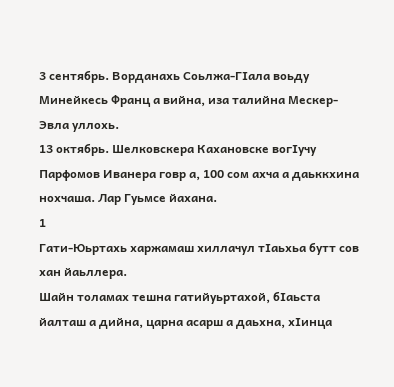3 сентябрь. Ворданахь Соьлжа-ГIала воьду Минейкесь Франц а вийна, иза талийна Мескер-Эвла уллохь.
13 октябрь. Шелковскера Кахановске вогIучу Парфомов Иванера говр а, 100 сом ахча а даьккхина нохчаша. Лар Гуьмсе йахана.
1
Гати-Юьртахь харжамаш хиллачул тIаьхьа бутт сов хан йаьллера.
Шайн толамах тешна гатийуьртахой, бIаьста йалташ а дийна, царна асарш а даьхна, хIинца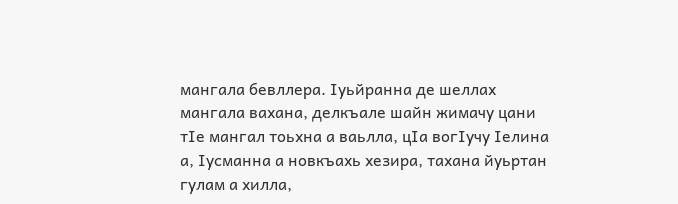мангала бевллера. Iуьйранна де шеллах мангала вахана, делкъале шайн жимачу цани тIе мангал тоьхна а ваьлла, цIа вогIучу Iелина а, Iусманна а новкъахь хезира, тахана йуьртан гулам а хилла,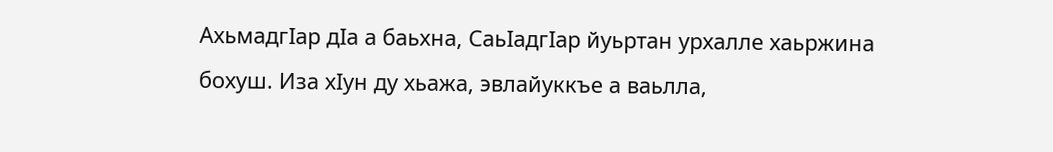АхьмадгIар дIа а баьхна, СаьIадгIар йуьртан урхалле хаьржина бохуш. Иза хIун ду хьажа, эвлайуккъе а ваьлла,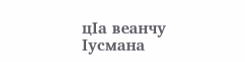цIа веанчу Iусмана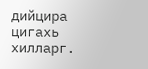дийцира цигахь хилларг.